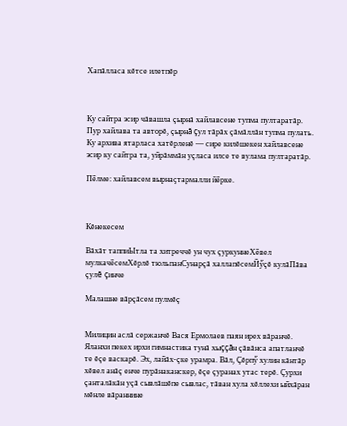Хапăлласа кĕтсе илетпĕр



Ку сайтра эсир чăвашла çырнă хайлавсене тупма пултаратăр. Пур хайлава та авторĕ, çырнă çул тăрăх çăмăллăн тупма пулать. Ку архива ятарласа хатĕрленĕ — сире килĕшекен хайлавсене эсир ку сайтра та, уйрăммăн уçласа илсе те вулама пултаратăр.

Пӗлме: хайлавсем вырнаҫтармалли йӗрке.



Кĕнекесем

Вăхăт таппиЫтла та хитреччĕ ун чух çуркуннеХӗвел мулкачӗсемХĕрлĕ тюльпанСунарçă халлапĕсемЙӳçĕ кулăПăва çулĕ çинче

Малашне вăрçăсем пулмĕç


Милицин аслă сержанчĕ Вася Ермолаев паян ирех вăранчĕ. Яланхи пекех ирхи гимнастика тунă хыççăн çăвăнса апатланчĕ те ĕçе васкарĕ. Эх, лайăх-çке урамра. Вăл, Çĕрпӳ хулин кăнтăр хĕвел анăç енче пурăнаканскер, ĕçе çуранах утас терĕ. Çурхи çанталăкăн уçă сывлăшĕпе сывлас, тăван хула хĕллехи ыйхăран мĕнле вăраннине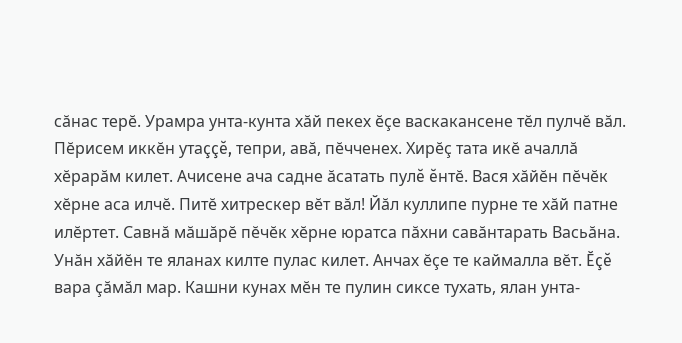сăнас терĕ. Урамра унта-кунта хăй пекех ĕçе васкакансене тĕл пулчĕ вăл. Пĕрисем иккĕн утаççĕ, тепри, авă, пĕчченех. Хирĕç тата икĕ ачаллă хĕрарăм килет. Ачисене ача садне ăсатать пулĕ ĕнтĕ. Вася хăйĕн пĕчĕк хĕрне аса илчĕ. Питĕ хитрескер вĕт вăл! Йăл куллипе пурне те хăй патне илĕртет. Савнă мăшăрĕ пĕчĕк хĕрне юратса пăхни савăнтарать Васьăна. Унăн хăйĕн те яланах килте пулас килет. Анчах ĕçе те каймалла вĕт. Ĕçĕ вара çăмăл мар. Кашни кунах мĕн те пулин сиксе тухать, ялан унта-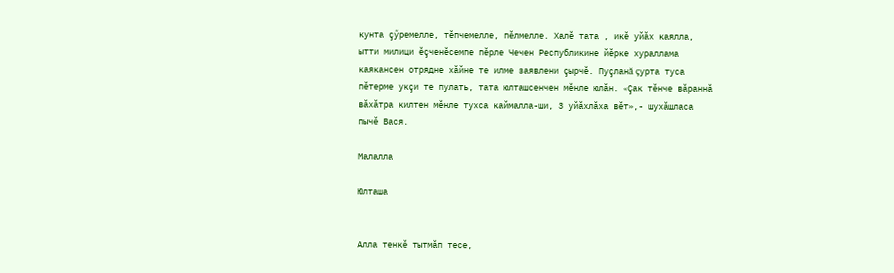кунта çӳремелле, тĕпчемелле, пĕлмелле. Халĕ тата , икĕ уйăх каялла, ытти милици ĕçченĕсемпе пĕрле Чечен Республикине йĕрке хураллама каякансен отрядне хăйне те илме заявлени çырчĕ. Пуçланă çурта туса пĕтерме укçи те пулать, тата юлташсенчен мĕнле юлăн. «Çак тĕнче вăраннă вăхăтра килтен мĕнле тухса каймалла-ши, 3 уйăхлăха вĕт»,- шухăшласа пычĕ Вася.

Малалла

Юлташа


Алла тенкĕ тытмăп тесе,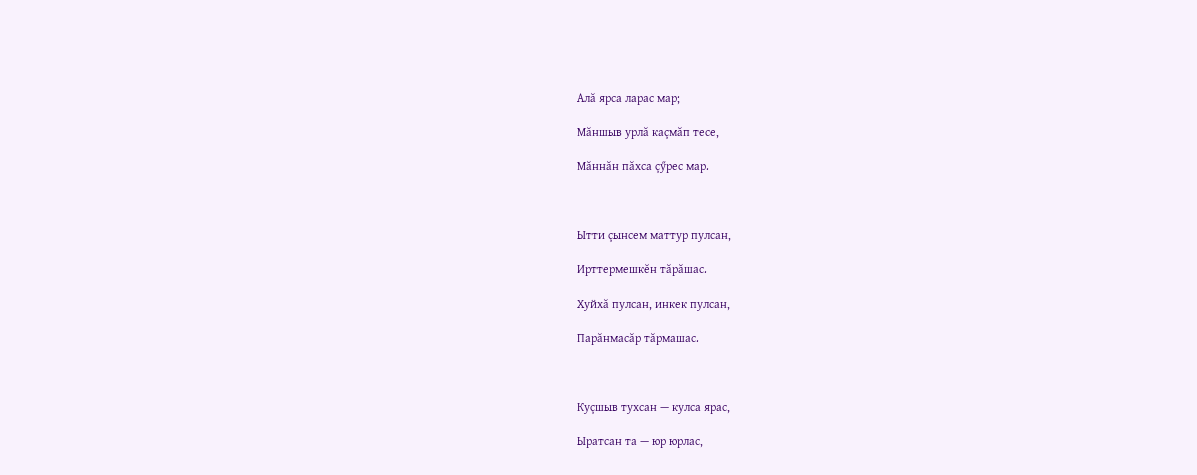Алă ярса ларас мар;

Мăншыв урлă каçмăп тесе,

Мăннăн пăхса çӳрес мар.



Ытти çынсем маттур пулсан,

Ирттермешкĕн тăрăшас.

Хуйхă пулсан, инкек пулсан,

Парăнмасăр тăрмашас.



Куçшыв тухсан — кулса ярас,

Ыратсан та — юр юрлас,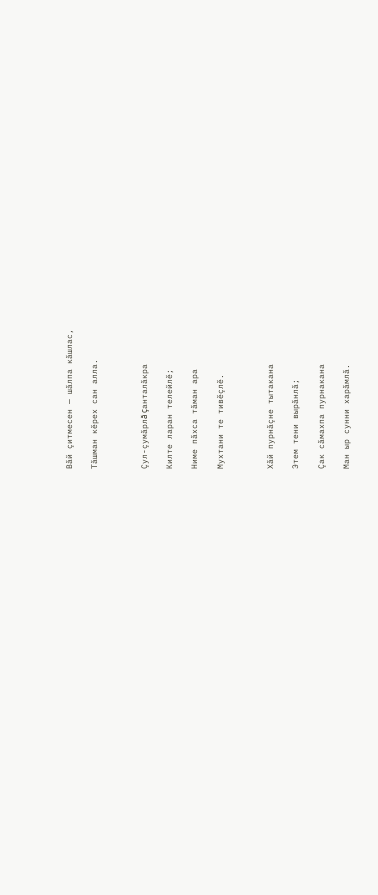Вăй çитмесен — шăлпа кăшлас,

Тăшман кĕрех сан алла.



Çул-çумăрлă çанталăкра

Килте ларан телейлĕ;

Ниме пăхса тăман ара

Мухтани те тивĕçлĕ.



Хăй пурнăçне тытакана

Этем тени вырăнлă;

Çак сăмахпа пурнакана

Ман ыр сунни харăмлă.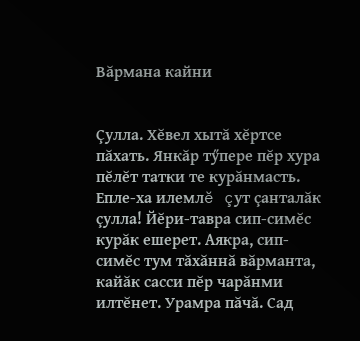Вăрмана кайни


Çулла. Хĕвел хытă хĕртсе пăхать. Янкăр тӳпере пĕр хура пĕлĕт татки те курăнмасть. Епле-ха илемлĕ çут çанталăк çулла! Йĕри-тавра сип-симĕс курăк ешерет. Аякра, сип-симĕс тум тăхăннă вăрманта, кайăк сасси пĕр чарăнми илтĕнет. Урамра пăчă. Сад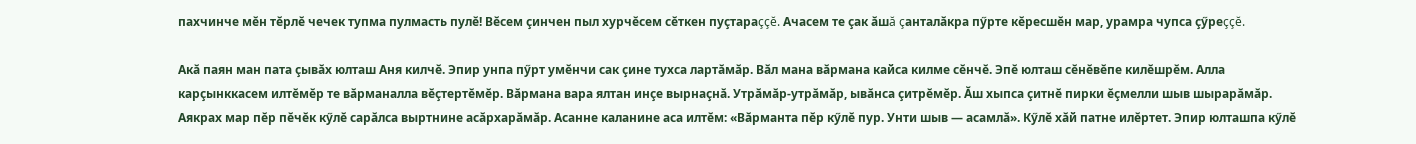пахчинче мĕн тĕрлĕ чечек тупма пулмасть пулĕ! Вĕсем çинчен пыл хурчĕсем сĕткен пуçтараççĕ. Ачасем те çак ăшă çанталăкра пӳрте кĕресшĕн мар, урамра чупса çӳреççĕ.

Акă паян ман пата çывăх юлташ Аня килчĕ. Эпир унпа пӳрт умĕнчи сак çине тухса лартăмăр. Вăл мана вăрмана кайса килме сĕнчĕ. Эпĕ юлташ сĕнĕвĕпе килĕшрĕм. Алла карçынккасем илтĕмĕр те вăрманалла вĕçтертĕмĕр. Вăрмана вара ялтан инçе вырнаçнă. Утрăмăр-утрăмăр, ывăнса çитрĕмĕр. Ăш хыпса çитнĕ пирки ĕçмелли шыв шырарăмăр. Аякрах мар пĕр пĕчĕк кӳлĕ сарăлса выртнине асăрхарăмăр. Асанне каланине аса илтĕм: «Вăрманта пĕр кӳлĕ пур. Унти шыв — асамлă». Кӳлĕ хăй патне илĕртет. Эпир юлташпа кӳлĕ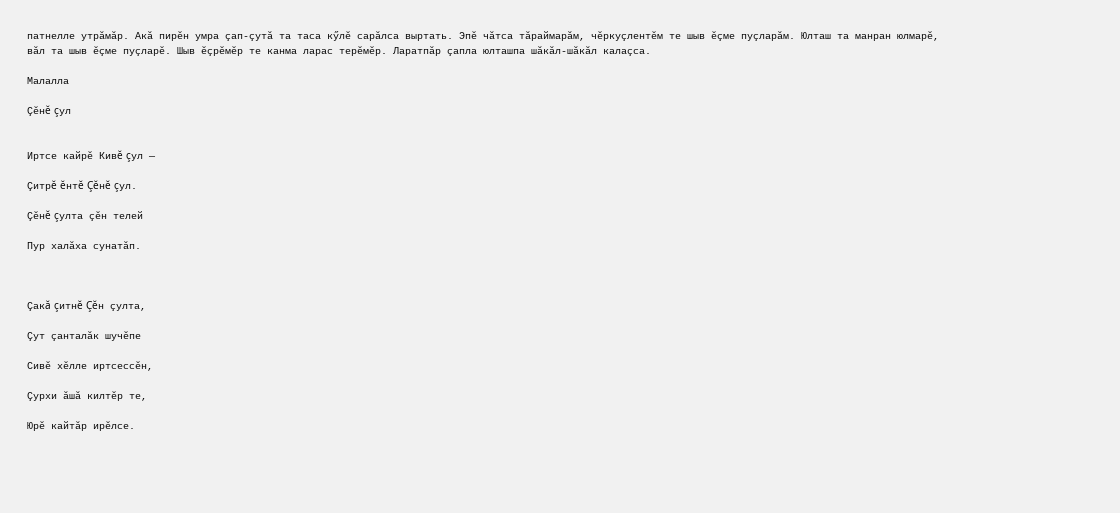патнелле утрăмăр. Акă пирĕн умра çап-çутă та таса кӳлĕ сарăлса выртать. Эпĕ чăтса тăраймарăм, чĕркуçлентĕм те шыв ĕçме пуçларăм. Юлташ та манран юлмарĕ, вăл та шыв ĕçме пуçларĕ. Шыв ĕçрĕмĕр те канма ларас терĕмĕр. Ларатпăр çапла юлташпа шăкăл-шăкăл калаçса.

Малалла

Çĕнĕ çул


Иртсе кайрĕ Кивĕ çул —

Çитрĕ ĕнтĕ Çĕнĕ çул.

Çĕнĕ çулта çĕн телей

Пур халăха сунатăп.



Çакă çитнĕ Çĕн çулта,

Çут çанталăк шучĕпе

Сивĕ хĕлле иртсессĕн,

Çурхи ăшă килтĕр те,

Юрĕ кайтăр ирĕлсе.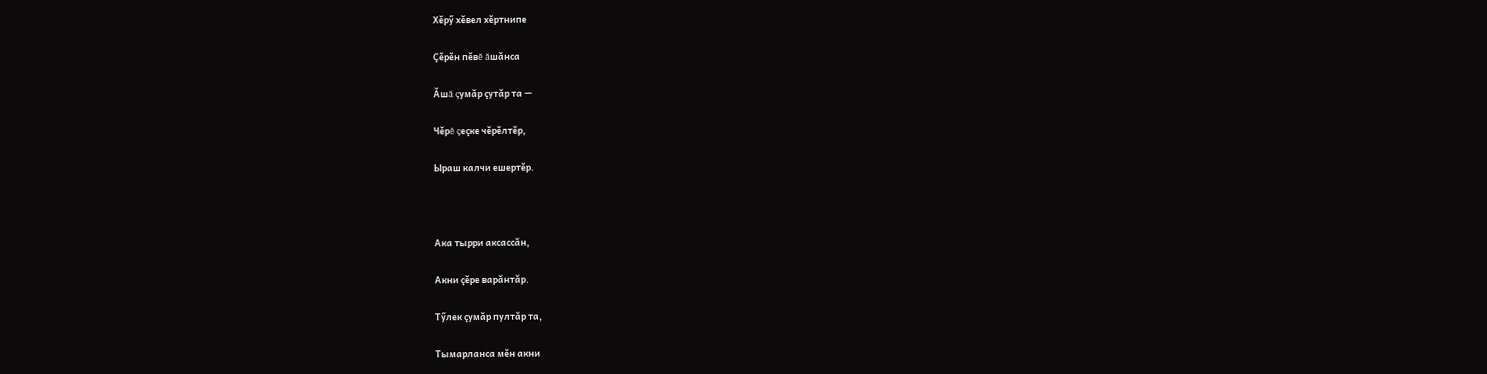Хĕрӳ хĕвел хĕртнипе

Çĕрĕн пĕвĕ ăшăнса

Ăшă çумăр çутăр та —

Чĕрĕ çеçке чĕрĕлтĕр,

Ыраш калчи ешертĕр.



Ака тырри аксассăн,

Акни çĕре варăнтăр.

Тӳлек çумăр пултăр та,

Тымарланса мĕн акни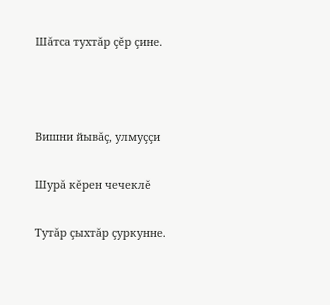Шăтса тухтăр çĕр çине.



Вишни йывăç, улмуççи

Шурă кĕрен чечеклĕ

Тутăр çыхтăр çуркунне.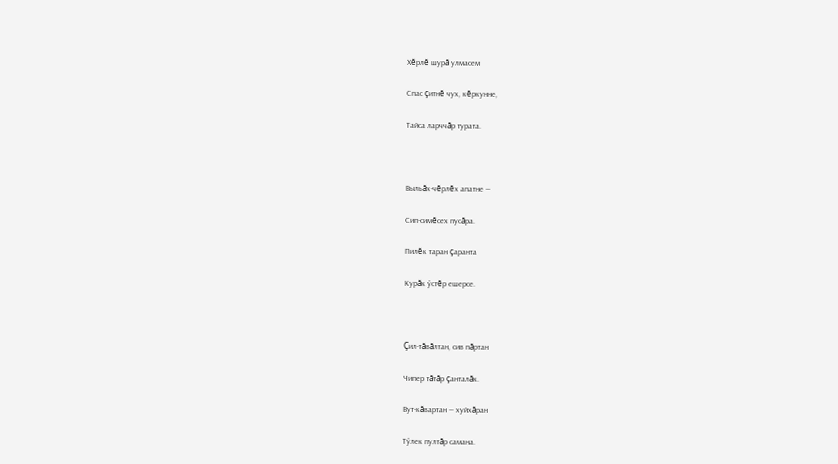Хĕрлĕ шурă улмасем

Спас çитнĕ чух, кĕркунне,

Тайса ларччăр турата.



Выльăх-чĕрлĕх апатне —

Сип-симĕсех пусăра.

Пилĕк таран çаранта

Курăк ӳстĕр ешерсе.



Çил-тăвăлтан, сив пăртан

Чипер тăтăр çанталăк.

Вут-кăвартан — хуйхăран

Тӳлек пултăр самана.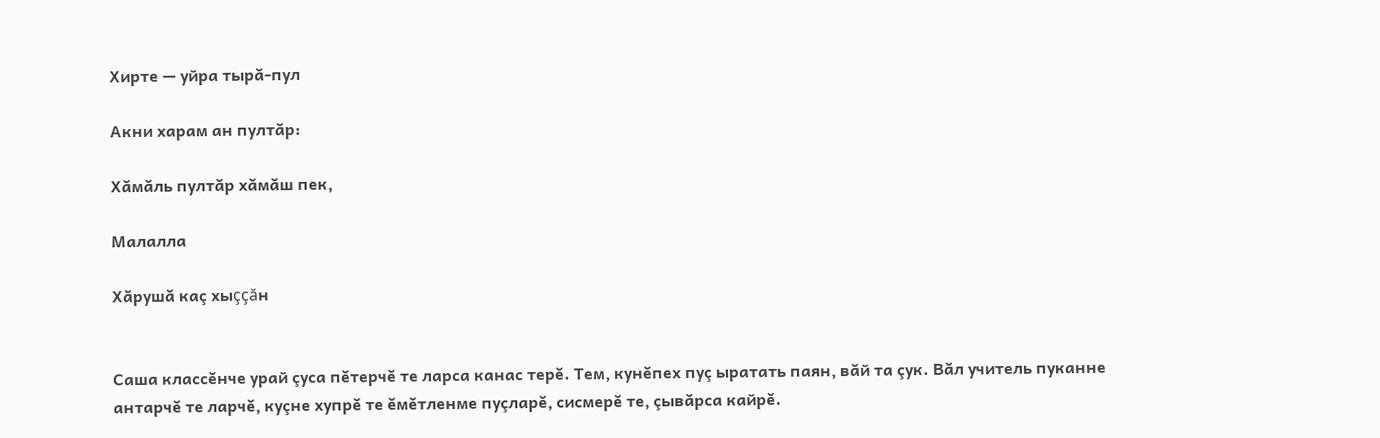Хирте — уйра тырă-пул

Акни харам ан пултăр:

Хăмăль пултăр хăмăш пек,

Малалла

Хăрушă каç хыççăн


Саша классĕнче урай çуса пĕтерчĕ те ларса канас терĕ. Тем, кунĕпех пуç ыратать паян, вăй та çук. Вăл учитель пуканне антарчĕ те ларчĕ, куçне хупрĕ те ĕмĕтленме пуçларĕ, сисмерĕ те, çывăрса кайрĕ.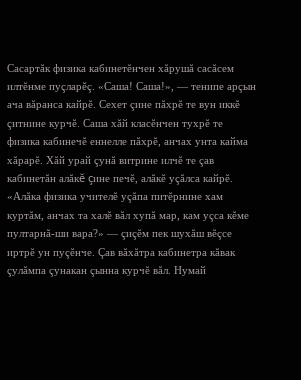Сасартăк физика кабинетĕнчен хăрушă сасăсем илтĕнме пуçларĕç. «Саша! Саша!», — тенипе арçын ача вăранса кайрĕ. Сехет çине пăхрĕ те вун иккĕ çитнине курчĕ. Саша хăй класĕнчен тухрĕ те физика кабинечĕ еннелле пăхрĕ, анчах унта кайма хăрарĕ. Хăй урай çунă витрине илчĕ те çав кабинетăн алăкĕ çине печĕ, алăкĕ уçăлса кайрĕ. «Алăка физика учителĕ уçăпа питĕрнине хам куртăм, анчах та халĕ вăл хупă мар, кам уçса кĕме пултарнă-ши вара?» — çиçĕм пек шухăш вĕçсе иртрĕ ун пуçĕнче. Çав вăхăтра кабинетра кăвак çулăмпа çунакан çынна курчĕ вăл. Нумай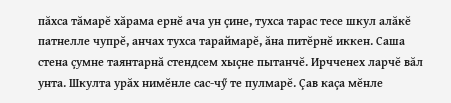пăхса тăмарĕ хăрама ернĕ ача ун çине, тухса тарас тесе шкул алăкĕ патнелле чупрĕ, анчах тухса тараймарĕ, ăна питĕрнĕ иккен. Саша стена çумне таянтарнă стендсем хыçне пытанчĕ. Ирчченех ларчĕ вăл унта. Шкулта урăх нимĕнле сас-чӳ те пулмарĕ. Çав каçа мĕнле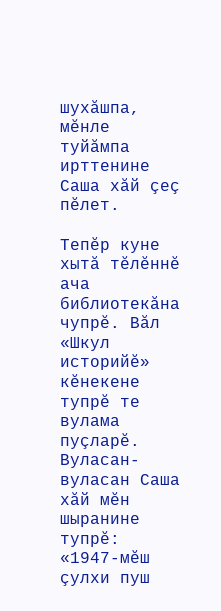шухăшпа, мĕнле туйăмпа ирттенине Саша хăй çеç пĕлет.

Тепĕр куне хытă тĕлĕннĕ ача библиотекăна чупрĕ. Вăл «Шкул историйĕ» кĕнекене тупрĕ те вулама пуçларĕ. Вуласан-вуласан Саша хăй мĕн шыранине тупрĕ: «1947-мĕш çулхи пуш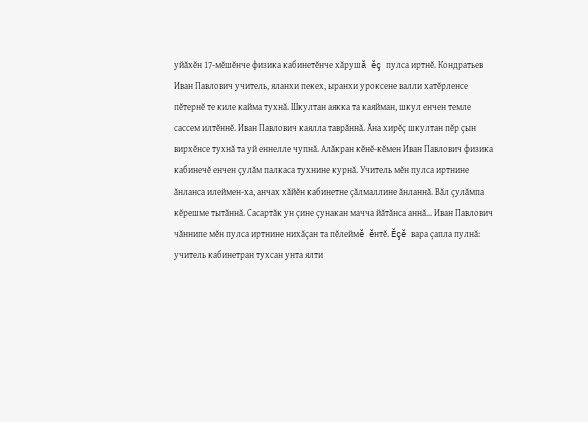уйăхĕн 17-мĕшĕнче физика кабинетĕнче хăрушă ĕç пулса иртнĕ. Кондратьев Иван Павлович учитель, яланхи пекех, ыранхи уроксене валли хатĕрленсе пĕтернĕ те киле кайма тухнă. Шкултан аякка та каяйман, шкул енчен темле сассем илтĕннĕ. Иван Павлович каялла таврăннă. Ăна хирĕç шкултан пĕр çын вирхĕнсе тухнă та уй еннелле чупнă. Алăкран кĕнĕ-кĕмен Иван Павлович физика кабинечĕ енчен çулăм палкаса тухнине курнă. Учитель мĕн пулса иртнине ăнланса илеймен-ха, анчах хăйĕн кабинетне çăлмаллине ăнланнă. Вăл çулăмпа кĕрешме тытăннă. Сасартăк ун çине çунакан мачча йăтăнса аннă… Иван Павлович чăннипе мĕн пулса иртнине нихăçан та пĕлеймĕ ĕнтĕ. Ĕçĕ вара çапла пулнă: учитель кабинетран тухсан унта ялти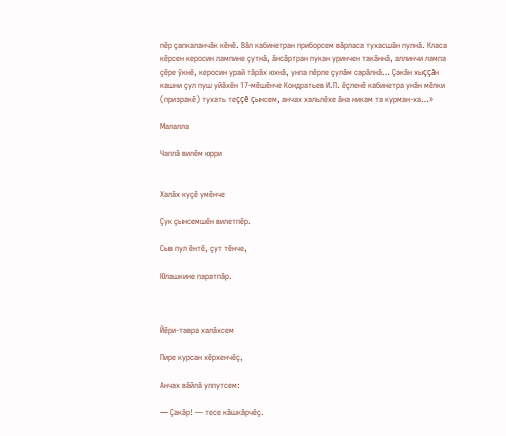пĕр çапкаланчăк кĕнĕ. Вăл кабинетран приборсем вăрласа тухасшăн пулнă. Класа кĕрсен керосин лампине çутнă, ăнсăртран пукан уринчен такăннă, аллинчи лампа çĕре ӳкнĕ, керосин урай тăрăх юхнă, унпа пĕрле çулăм сарăлнă… Çакăн хыççăн кашни çул пуш уйăхĕн 17-мĕшĕнче Кондратьев И.П. ĕçленĕ кабинетра унăн мĕлки (призракĕ) тухать теççĕ çынсем, анчах хальлĕхе ăна никам та курман-ха…»

Малалла

Чаплă вилĕм юрри


Халăх куçĕ умĕнче

Çук çынсемшĕн вилетпĕр.

Сыв пул ĕнтĕ, çут тĕнче,

Юлашкине паратпăр.



Йĕри-тавра халăхсем

Пире курсан хĕрхенчĕç,

Анчах вăйлă улпутсем:

— Çакăр! — тесе кăшкăрчĕç.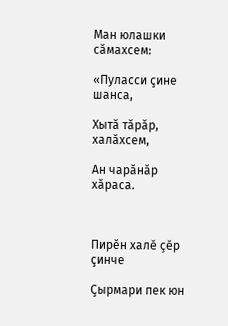Ман юлашки сăмахсем:

«Пуласси çине шанса,

Хытă тăрăр, халăхсем,

Ан чарăнăр хăраса.



Пирĕн халĕ çĕр çинче

Çырмари пек юн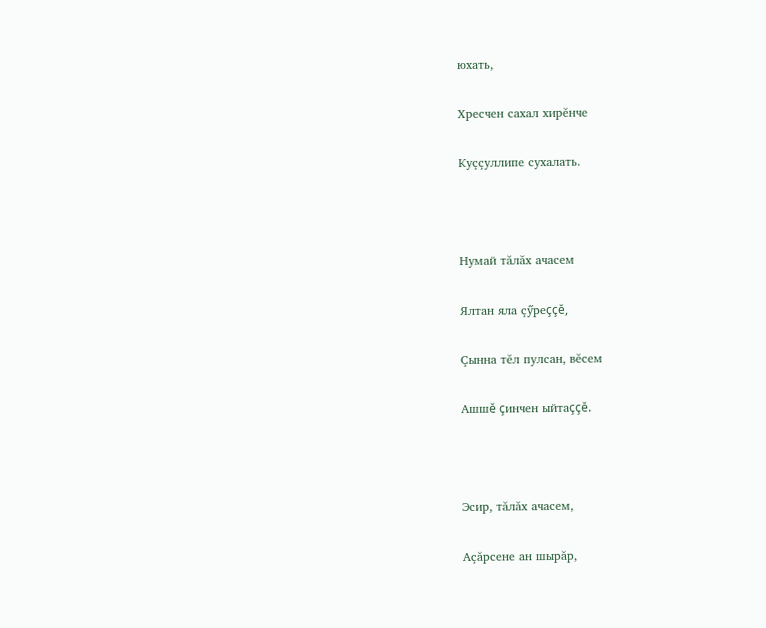юхать,

Хресчен сахал хирĕнче

Куççуллипе сухалать.



Нумай тăлăх ачасем

Ялтан яла çӳреççĕ,

Çынна тĕл пулсан, вĕсем

Ашшĕ çинчен ыйтаççĕ.



Эсир, тăлăх ачасем,

Аçăрсене ан шырăр,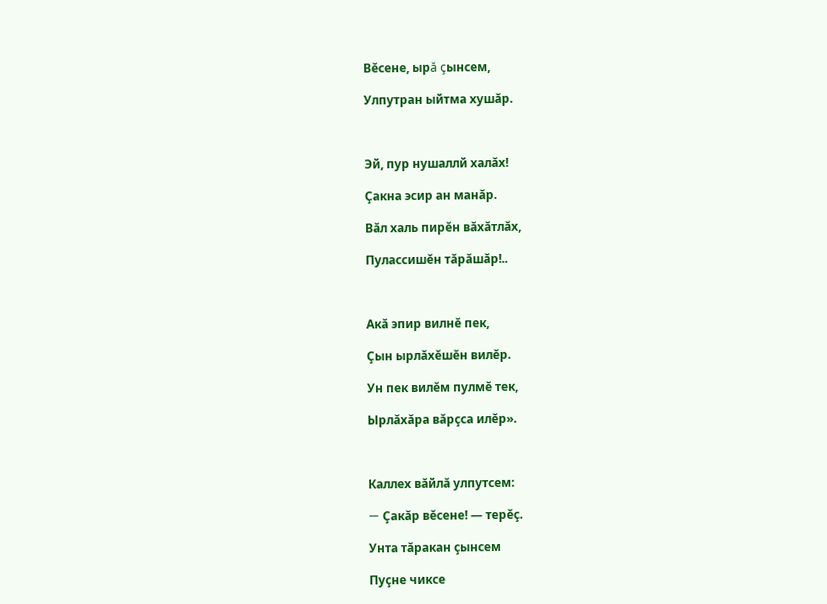Вĕсене, ырă çынсем,

Улпутран ыйтма хушăр.



Эй, пур нушаллй халăх!

Çакна эсир ан манăр.

Вăл халь пирĕн вăхăтлăх,

Пулассишĕн тăрăшăр!..



Акă эпир вилнĕ пек,

Çын ырлăхĕшĕн вилĕр.

Ун пек вилĕм пулмĕ тек,

Ырлăхăра вăрçса илĕр».



Каллех вăйлă улпутсем:

— Çакăр вĕсене! — терĕç.

Унта тăракан çынсем

Пуçне чиксе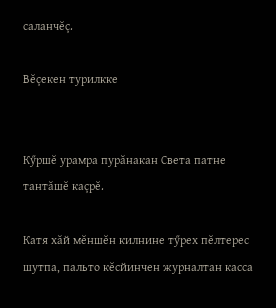саланчĕç.

Вĕçекен турилкке


Кӳршĕ урамра пурăнакан Света патне тантăшĕ каçрĕ.

Катя хăй мĕншĕн килнине тӳрех пĕлтерес шутпа, пальто кĕсйинчен журналтан касса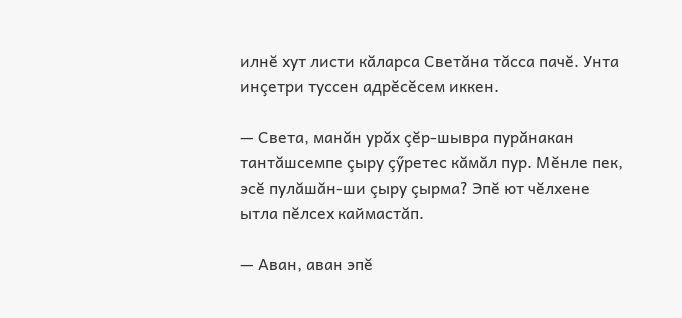илнĕ хут листи кăларса Светăна тăсса пачĕ. Унта инçетри туссен адрĕсĕсем иккен.

— Света, манăн урăх çĕр-шывра пурăнакан тантăшсемпе çыру çӳретес кăмăл пур. Мĕнле пек, эсĕ пулăшăн-ши çыру çырма? Эпĕ ют чĕлхене ытла пĕлсех каймастăп.

— Аван, аван эпĕ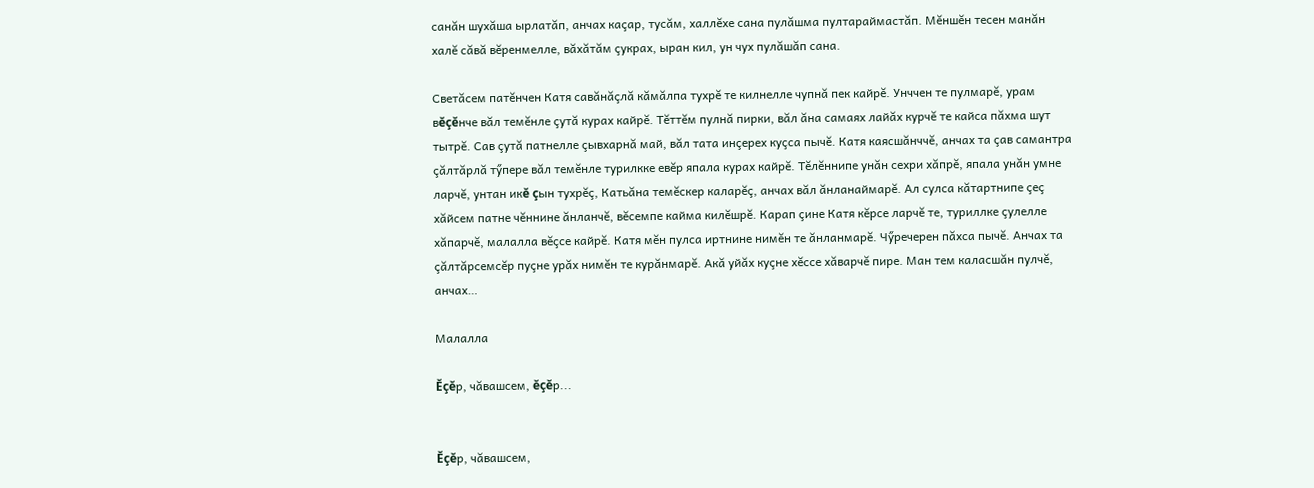санăн шухăша ырлатăп, анчах каçар, тусăм, халлĕхе сана пулăшма пултараймастăп. Мĕншĕн тесен манăн халĕ сăвă вĕренмелле, вăхăтăм çукрах, ыран кил, ун чух пулăшăп сана.

Светăсем патĕнчен Катя савăнăçлă кăмăлпа тухрĕ те килнелле чупнă пек кайрĕ. Унччен те пулмарĕ, урам вĕçĕнче вăл темĕнле çутă курах кайрĕ. Тĕттĕм пулнă пирки, вăл ăна самаях лайăх курчĕ те кайса пăхма шут тытрĕ. Сав çутă патнелле çывхарнă май, вăл тата инçерех куçса пычĕ. Катя каясшăнччĕ, анчах та çав самантра çăлтăрлă тӳпере вăл темĕнле турилкке евĕр япала курах кайрĕ. Тĕлĕннипе унăн сехри хăпрĕ, япала унăн умне ларчĕ, унтан икĕ çын тухрĕç, Катьăна темĕскер каларĕç, анчах вăл ăнланаймарĕ. Ал сулса кăтартнипе çеç хăйсем патне чĕннине ăнланчĕ, вĕсемпе кайма килĕшрĕ. Карап çине Катя кĕрсе ларчĕ те, туриллке çулелле хăпарчĕ, малалла вĕçсе кайрĕ. Катя мĕн пулса иртнине нимĕн те ăнланмарĕ. Чӳречерен пăхса пычĕ. Анчах та çăлтăрсемсĕр пуçне урăх нимĕн те курăнмарĕ. Акă уйăх куçне хĕссе хăварчĕ пире. Ман тем каласшăн пулчĕ, анчах…

Малалла

Ĕçĕр, чăвашсем, ĕçĕр...


Ĕçĕр, чăвашсем,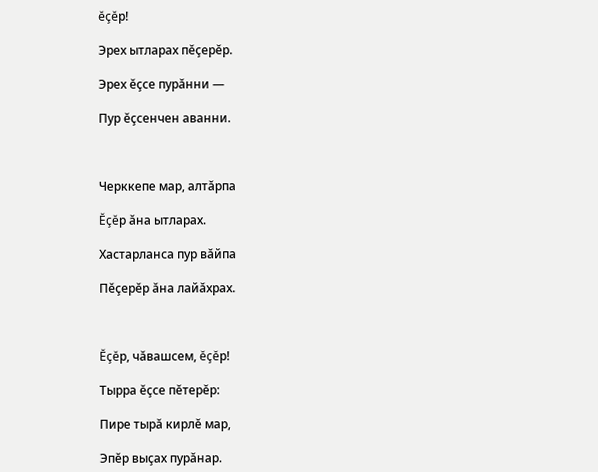ĕçĕр!

Эрех ытларах пĕçерĕр.

Эрех ĕçсе пурăнни —

Пур ĕçсенчен аванни.



Черккепе мар, алтăрпа

Ĕçĕр ăна ытларах.

Хастарланса пур вăйпа

Пĕçерĕр ăна лайăхрах.



Ĕçĕр, чăвашсем, ĕçĕр!

Тырра ĕçсе пĕтерĕр:

Пире тырă кирлĕ мар,

Эпĕр выçах пурăнар.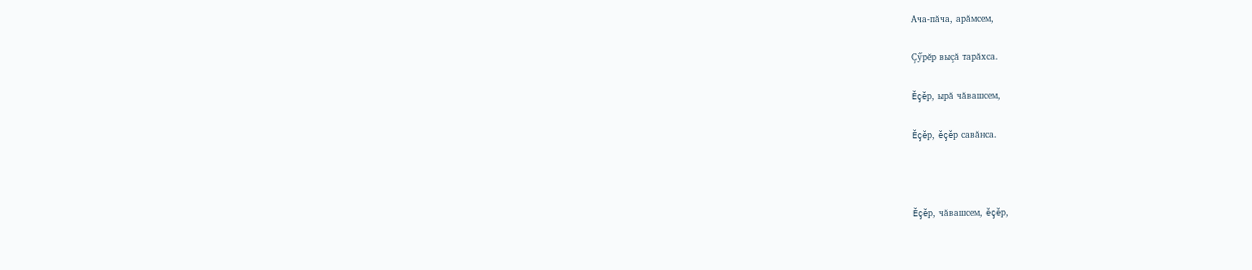Ача-пăча, арăмсем,

Çӳрĕр выçă тарăхса.

Ĕçĕр, ырă чăвашсем,

Ĕçĕр, ĕçĕр савăнса.



Ĕçĕр, чăвашсем, ĕçĕр,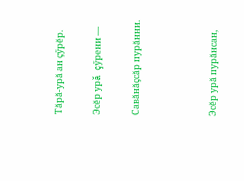Тăрă-урă ан çӳрĕр.

Эсĕр урă çӳрени —

Савăнăçсăр пурăнни.



Эсĕр урă пурăнсан,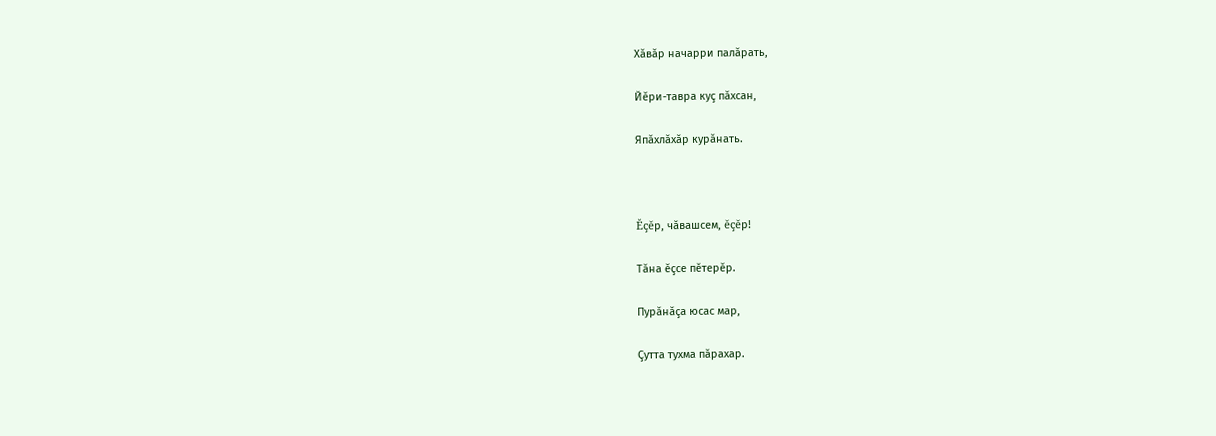Хăвăр начарри палăрать,

Йĕри-тавра куç пăхсан,

Япăхлăхăр курăнать.



Ĕçĕр, чăвашсем, ĕçĕр!

Тăна ĕçсе пĕтерĕр.

Пурăнăçа юсас мар,

Çутта тухма пăрахар.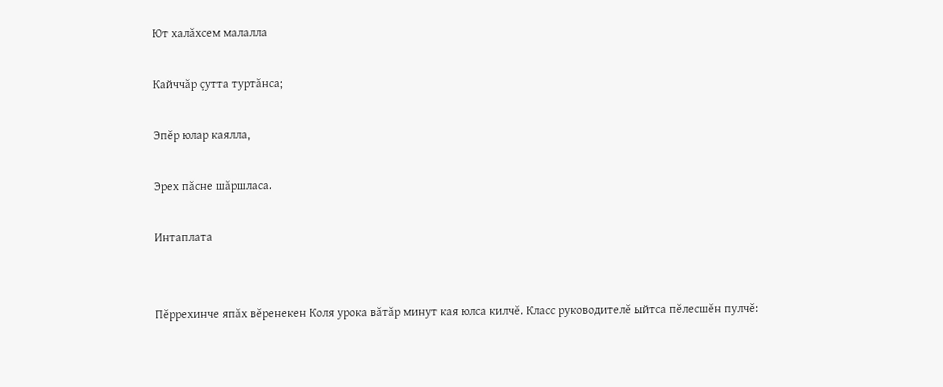Ют халăхсем малалла

Кайччăр çутта туртăнса;

Эпĕр юлар каялла,

Эрех пăсне шăршласа.

Интаплата


Пĕррехинче япăх вĕренекен Коля урока вăтăр минут кая юлса килчĕ. Класс руководителĕ ыйтса пĕлесшĕн пулчĕ: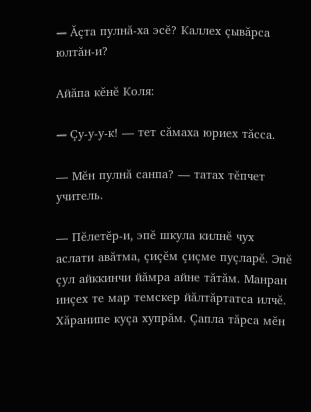— Ăçта пулнă-ха эсĕ? Каллех çывăрса юлтăн-и?

Айăпа кĕнĕ Коля:

— Çу-у-у-к! — тет сăмаха юриех тăсса.

— Мĕн пулнă санпа? — татах тĕпчет учитель.

— Пĕлетĕр-и, эпĕ шкула килнĕ чух аслати авăтма, çиçĕм çиçме пуçларĕ. Эпĕ çул айккинчи йăмра айне тăтăм. Манран инçех те мар темскер йăлтăртатса илчĕ. Хăранипе куçа хупрăм. Çапла тăрса мĕн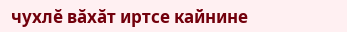чухлĕ вăхăт иртсе кайнине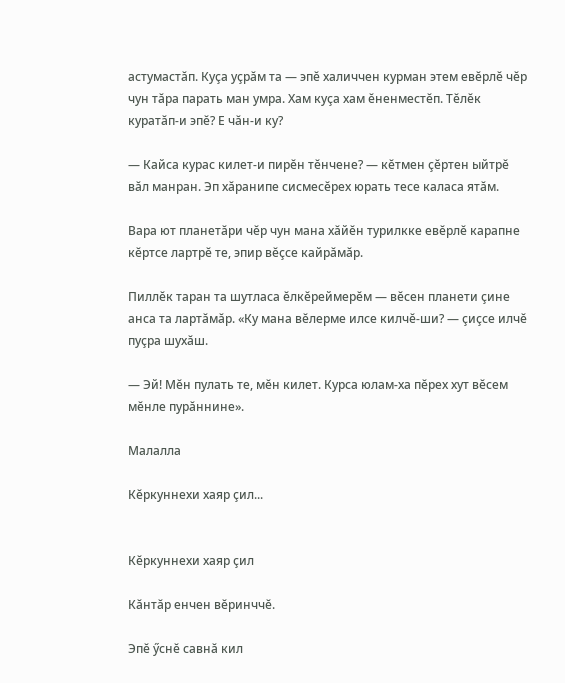астумастăп. Куçа уçрăм та — эпĕ халиччен курман этем евĕрлĕ чĕр чун тăра парать ман умра. Хам куçа хам ĕненместĕп. Тĕлĕк куратăп-и эпĕ? Е чăн-и ку?

— Кайса курас килет-и пирĕн тĕнчене? — кĕтмен çĕртен ыйтрĕ вăл манран. Эп хăранипе сисмесĕрех юрать тесе каласа ятăм.

Вара ют планетăри чĕр чун мана хăйĕн турилкке евĕрлĕ карапне кĕртсе лартрĕ те, эпир вĕçсе кайрăмăр.

Пиллĕк таран та шутласа ĕлкĕреймерĕм — вĕсен планети çине анса та лартăмăр. «Ку мана вĕлерме илсе килчĕ-ши? — çиçсе илчĕ пуçра шухăш.

— Эй! Мĕн пулать те, мĕн килет. Курса юлам-ха пĕрех хут вĕсем мĕнле пурăннине».

Малалла

Кĕркуннехи хаяр çил...


Кĕркуннехи хаяр çил

Кăнтăр енчен вĕринччĕ.

Эпĕ ӳснĕ савнă кил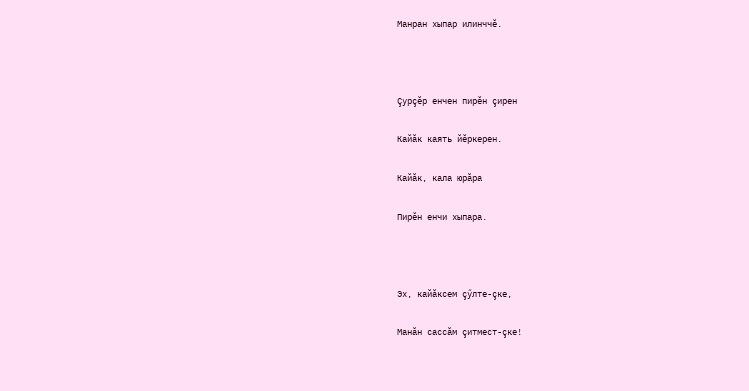Манран хыпар илинччĕ.



Çурçĕр енчен пирĕн çирен

Кайăк каять йĕркерен.

Кайăк, кала юрăра

Пирĕн енчи хыпара.



Эх, кайăксем çӳлте-çке,

Манăн сассăм çитмеcт-çке!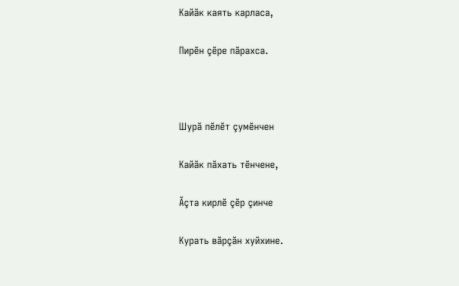Кайăк каять карласа,

Пирĕн çĕре пăрахса.



Шурă пĕлĕт çумĕнчен

Кайăк пăхать тĕнчене,

Ăçта кирлĕ çĕр çинче

Курать вăрçăн хуйхине.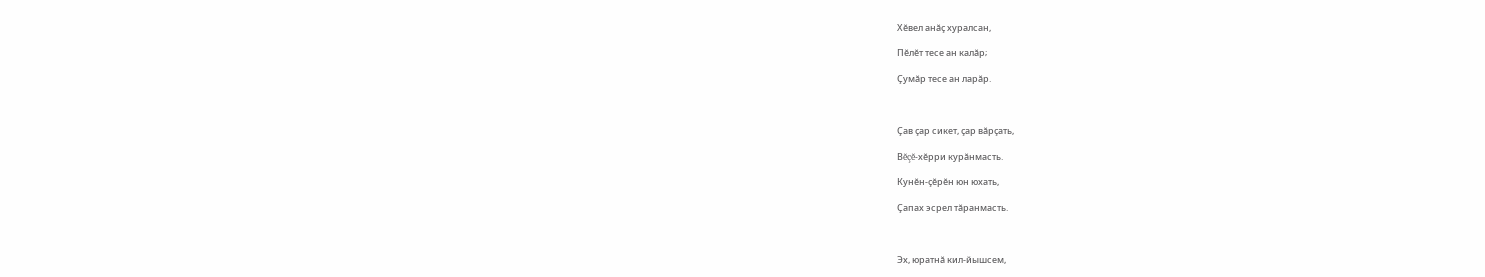Хĕвел анăç хуралсан,

Пĕлĕт тесе ан калăр;

Çумăр тесе ан ларăр.



Çав çар сикет, çар вăрçать,

Вĕçĕ-хĕрри курăнмасть.

Кунĕн-çĕрĕн юн юхать,

Çапах эсрел тăранмасть.



Эх, юратнă кил-йышсем,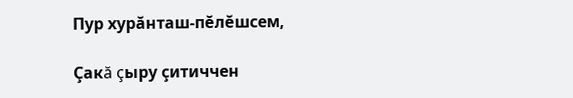Пур хурăнташ-пĕлĕшсем,

Çакă çыру çитиччен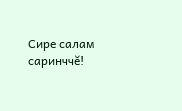Сире салам саринччĕ!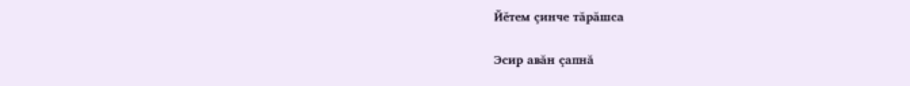Йĕтем çинче тăрăшса

Эсир авăн çапнă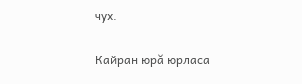чух.

Кайран юрă юрласа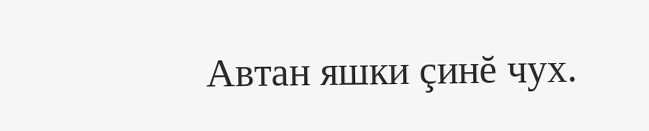Автан яшки çинĕ чух.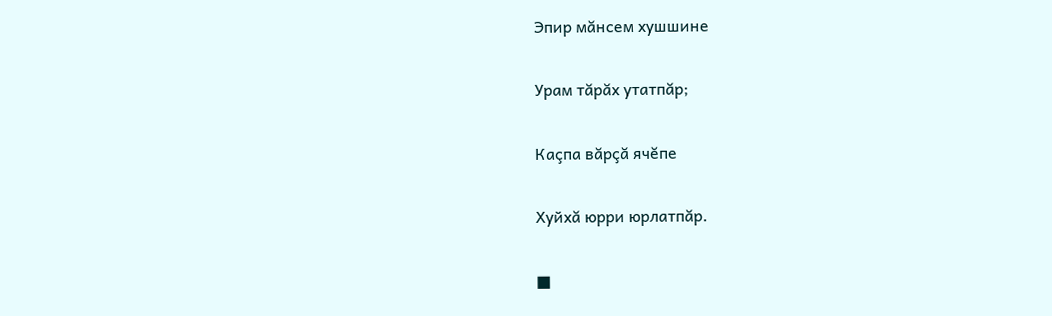Эпир мăнсем хушшине

Урам тăрăх утатпăр;

Каçпа вăрçă ячĕпе

Хуйхă юрри юрлатпăр.

■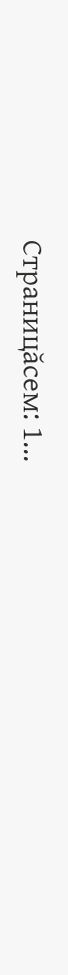Страницăсем: 1...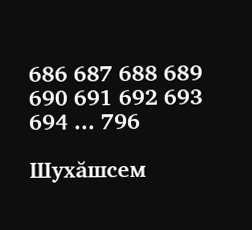686 687 688 689 690 691 692 693 694 ... 796

Шухăшсем